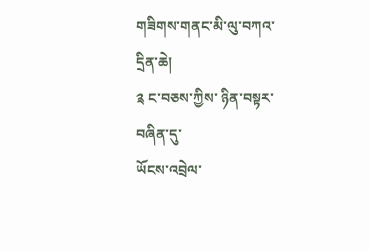གཟིགས་གནང་མི་ལུ་བཀའ་དྲིན་ཆེ།
༉ ང་བཅས་ཀྱིས་ ཉིན་བསྟར་བཞིན་དུ་
ཡོངས་འབྲེལ་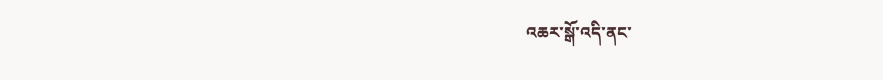འཆར་སྒོ་འདི་ནང་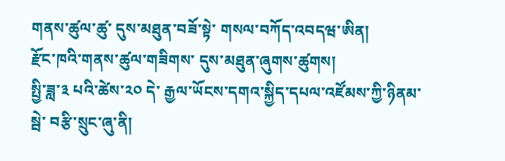གནས་ཚུལ་ཚུ་ དུས་མཐུན་བཟོ་སྟེ་ གསལ་བཀོད་འབདཝ་ཨིན།
རྫོང་ཁའི་གནས་ཚུལ་གཟིགས་ དུས་མཐུན་ཞུགས་ཚུགས།
སྤྱི་ཟླ་༣ པའི་ཚེས་༢༠ དེ་ རྒྱལ་ཡོངས་དགའ་སྐྱིད་དཔལ་འཛོམས་ཀྱི་ཉིནམ་སྦེ་ བརྩི་སྲུང་ཞུ་ནི།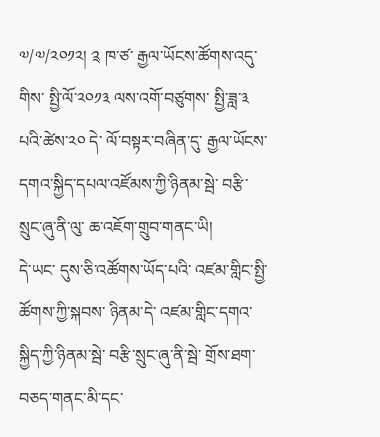༧/༧/༢༠༡༢། ༉ ཁ་ཙ་ རྒྱལ་ཡོངས་ཚོགས་འདུ་གིས་ སྤྱི་ལོ་༢༠༡༣ ལས་འགོ་བཙུགས་ སྤྱི་ཟླ་༣ པའི་ཚེས་༢༠ དེ་ ལོ་བསྟར་བཞིན་དུ་ རྒྱལ་ཡོངས་དགའ་སྐྱིད་དཔལ་འཛོམས་ཀྱི་ཉིནམ་སྦེ་ བརྩི་སྲུང་ཞུ་ནི་ལུ་ ཆ་འཇོག་གྲུབ་གནང་ཡི།
དེ་ཡང་ དུས་ཅི་འཚོགས་ཡོད་པའི་ འཛམ་གླིང་སྤྱི་ཚོགས་ཀྱི་སྐབས་ ཉིནམ་དེ་ འཛམ་གླིང་དགའ་སྐྱིད་ཀྱི་ཉིནམ་སྦེ་ བརྩི་སྲུང་ཞུ་ནི་སྦེ་ གྲོས་ཐག་བཅད་གནང་མི་དང་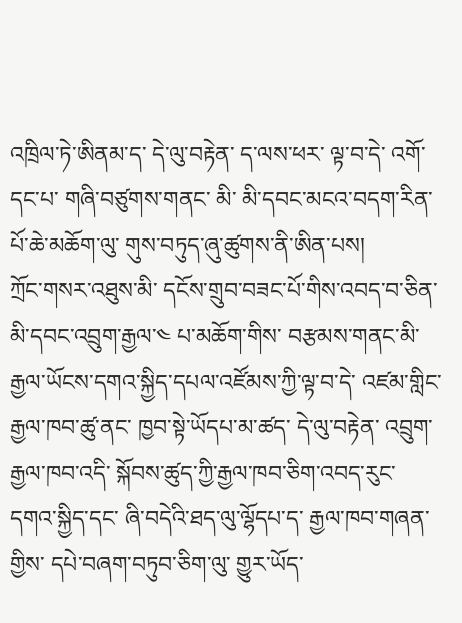འཁྲིལ་ཏེ་ཨིནམ་ད་ དེ་ལུ་བརྟེན་ ད་ལས་ཕར་ ལྟ་བ་དེ་ འགོ་དང་པ་ གཞི་བཙུགས་གནང་ མི་ མི་དབང་མངའ་བདག་རིན་པོ་ཆེ་མཆོག་ལུ་ གུས་བཏུད་ཞུ་ཚུགས་ནི་ཨིན་པས།
ཀྲོང་གསར་འཐུས་མི་ དངོས་གྲུབ་བཟང་པོ་གིས་འབད་བ་ཅིན་ མི་དབང་འབྲུག་རྒྱལ་༤ པ་མཆོག་གིས་ བརྩམས་གནང་མི་ རྒྱལ་ཡོངས་དགའ་སྐྱིད་དཔལ་འཛོམས་ཀྱི་ལྟ་བ་དེ་ འཛམ་གླིང་རྒྱལ་ཁབ་ཚུ་ནང་ ཁྱབ་སྟེ་ཡོདཔ་མ་ཚད་ དེ་ལུ་བརྟེན་ འབྲུག་རྒྱལ་ཁབ་འདི་ སྐོབས་ཚུད་ཀྱི་རྒྱལ་ཁབ་ཅིག་འབད་རུང་ དགའ་སྐྱིད་དང་ ཞི་བདེའི་ཐད་ལུ་ལྷོདཔ་ད་ རྒྱལ་ཁབ་གཞན་གྱིས་ དཔེ་བཞག་བཏུབ་ཅིག་ལུ་ གྱུར་ཡོད་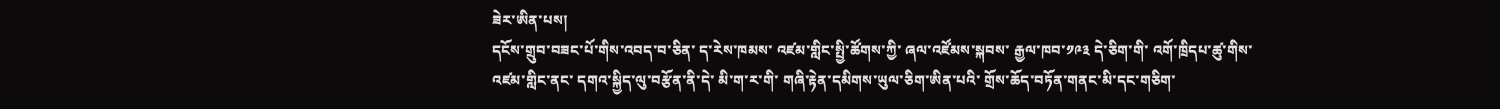ཟེར་ཨིན་པས།
དངོས་གྲུབ་བཟང་པོ་གིས་འབད་བ་ཅིན་ ད་རེས་ཁམས་ འཛམ་གླིང་སྤྱི་ཚོགས་ཀྱི་ ཞལ་འཛོམས་སྐབས་ རྒྱལ་ཁབ་༡༩༣ དེ་ཅིག་གི་ འགོ་ཁྲིདཔ་ཚུ་གིས་ འཛམ་གླིང་ནང་ དགའ་སྐྱིད་ལུ་བརྩོན་ནི་དེ་ མི་ག་ར་གི་ གཞི་རྟེན་དམིགས་ཡུལ་ཅིག་ཨིན་པའི་ གྲོས་ཆོད་བཏོན་གནང་མི་དང་གཅིག་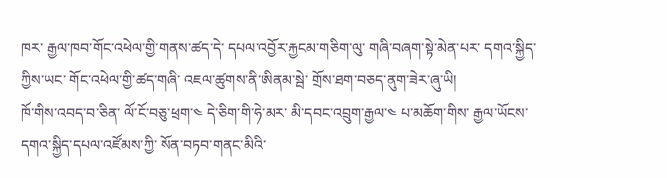ཁར་ རྒྱལ་ཁབ་གོང་འཕེལ་གྱི་གནས་ཚད་དེ་ དཔལ་འབྱོར་རྐྱངམ་གཅིག་ལུ་ གཞི་བཞག་སྟེ་མེན་པར་ དགའ་སྐྱིད་ཀྱིས་ཡང་ གོང་འཕེལ་གྱི་ཚད་གཞི་ འཇལ་ཚུགས་ནི་ཨིནམ་སྦེ་ གྲོས་ཐག་བཅད་ནུག་ཟེར་ཞུ་ཡི།
ཁོ་གིས་འབད་བ་ཅིན་ ལོ་ངོ་བཅུ་ཕྲག་༤ དེ་ཅིག་གི་ཧེ་མར་ མི་དབང་འབྲུག་རྒྱལ་༤ པ་མཆོག་གིས་ རྒྱལ་ཡོངས་དགའ་སྐྱིད་དཔལ་འཛོམས་ཀྱི་ སོན་བཏབ་གནང་མིའི་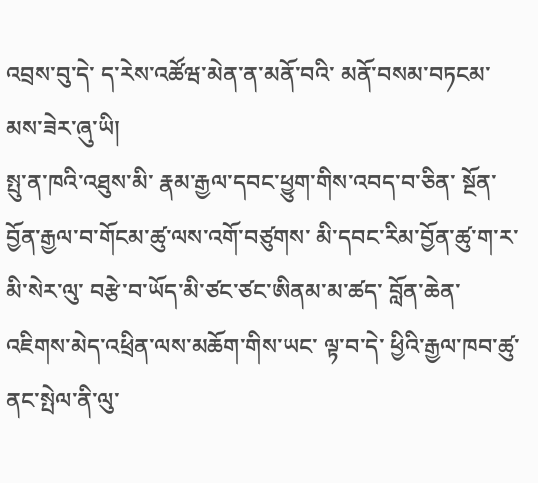འབྲས་བུ་དེ་ ད་རེས་འཚོཝ་མེན་ན་མནོ་བའི་ མནོ་བསམ་བཏངམ་མས་ཟེར་ཞུ་ཡི།
སྤུ་ན་ཁའི་འཐུས་མི་ རྣམ་རྒྱལ་དབང་ཕྱུག་གིས་འབད་བ་ཅིན་ སྔོན་བྱོན་རྒྱལ་བ་གོངམ་ཚུ་ལས་འགོ་བཙུགས་ མི་དབང་རིམ་བྱོན་ཚུ་ག་ར་ མི་སེར་ལུ་ བརྩེ་བ་ཡོད་མི་ཙང་ཙང་ཨིནམ་མ་ཚད་ བློན་ཆེན་འཇིགས་མེད་འཕྲིན་ལས་མཆོག་གིས་ཡང་ ལྟ་བ་དེ་ ཕྱིའི་རྒྱལ་ཁབ་ཚུ་ནང་སྤེལ་ནི་ལུ་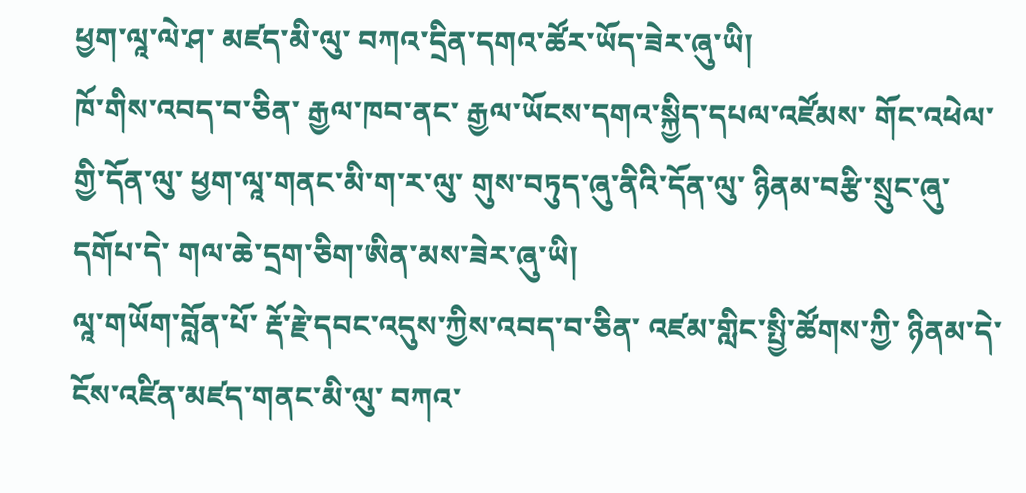ཕྱག་ལཱ་ལེ་ཤ་ མཛད་མི་ལུ་ བཀའ་དྲིན་དགའ་ཚོར་ཡོད་ཟེར་ཞུ་ཡི།
ཁོ་གིས་འབད་བ་ཅིན་ རྒྱལ་ཁབ་ནང་ རྒྱལ་ཡོངས་དགའ་སྐྱིད་དཔལ་འཛོམས་ གོང་འཕེལ་གྱི་དོན་ལུ་ ཕྱག་ལཱ་གནང་མི་ག་ར་ལུ་ གུས་བཏུད་ཞུ་ནིའི་དོན་ལུ་ ཉིནམ་བརྩི་སྲུང་ཞུ་དགོཔ་དེ་ གལ་ཆེ་དྲག་ཅིག་ཨིན་མས་ཟེར་ཞུ་ཡི།
ལཱ་གཡོག་བློན་པོ་ རྡོ་རྗེ་དབང་འདུས་ཀྱིས་འབད་བ་ཅིན་ འཛམ་གླིང་སྤྱི་ཚོགས་ཀྱི་ ཉིནམ་དེ་ ངོས་འཛིན་མཛད་གནང་མི་ལུ་ བཀའ་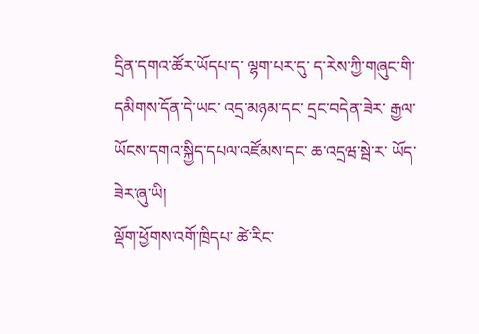དྲིན་དགའ་ཚོར་ཡོདཔ་ད་ ལྷག་པར་དུ་ ད་རེས་ཀྱི་གཞུང་གི་ དམིགས་དོན་དེ་ཡང་ འདྲ་མཉམ་དང་ དྲང་བདེན་ཟེར་ རྒྱལ་ཡོངས་དགའ་སྐྱིད་དཔལ་འཛོམས་དང་ ཆ་འདྲཝ་སྦེ་ར་ ཡོད་ཟེར་ཞུ་ཡི།
ལྡོག་ཕྱོགས་འགོ་ཁྲིདཔ་ ཚེ་རིང་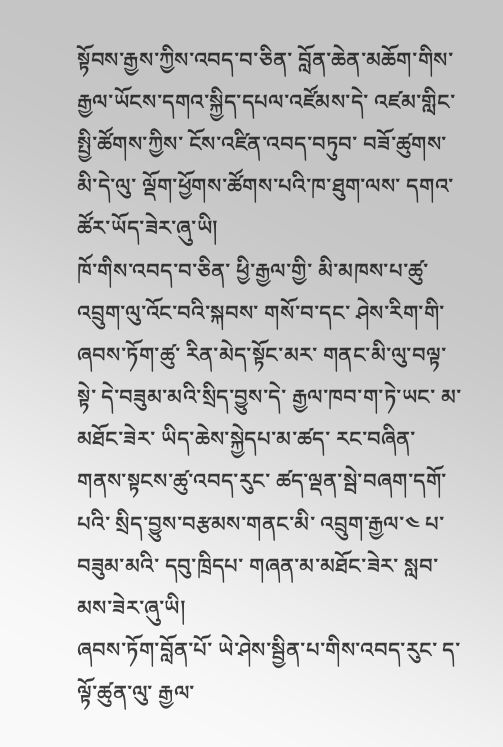སྟོབས་རྒྱས་ཀྱིས་འབད་བ་ཅིན་ བློན་ཆེན་མཆོག་གིས་ རྒྱལ་ཡོངས་དགའ་སྐྱིད་དཔལ་འཛོམས་དེ་ འཛམ་གླིང་སྤྱི་ཚོགས་ཀྱིས་ ངོས་འཛིན་འབད་བཏུབ་ བཟོ་ཚུགས་མི་དེ་ལུ་ ལྡོག་ཕྱོགས་ཚོགས་པའི་ཁ་ཐུག་ལས་ དགའ་ཚོར་ཡོད་ཟེར་ཞུ་ཡི།
ཁོ་གིས་འབད་བ་ཅིན་ ཕྱི་རྒྱལ་གྱི་ མི་མཁས་པ་ཚུ་ འབྲུག་ལུ་འོང་བའི་སྐབས་ གསོ་བ་དང་ ཤེས་རིག་གི་ཞབས་ཏོག་ཚུ་ རིན་མེད་སྟོང་མར་ གནང་མི་ལུ་བལྟ་སྟེ་ དེ་བཟུམ་མའི་སྲིད་བྱུས་དེ་ རྒྱལ་ཁབ་ག་ཏེ་ཡང་ མ་མཐོང་ཟེར་ ཡིད་ཆེས་སྐྱེདཔ་མ་ཚད་ རང་བཞིན་གནས་སྟངས་ཚུ་འབད་རུང་ ཚད་ལྡན་སྦེ་བཞག་དགོ་པའི་ སྲིད་བྱུས་བརྩམས་གནང་མི་ འབྲུག་རྒྱལ་༤ པ་བཟུམ་མའི་ དབུ་ཁྲིདཔ་ གཞན་མ་མཐོང་ཟེར་ སླབ་མས་ཟེར་ཞུ་ཡི།
ཞབས་ཏོག་བློན་པོ་ ཡེ་ཤེས་སྦྱིན་པ་གིས་འབད་རུང་ ད་ལྟོ་ཚུན་ལུ་ རྒྱལ་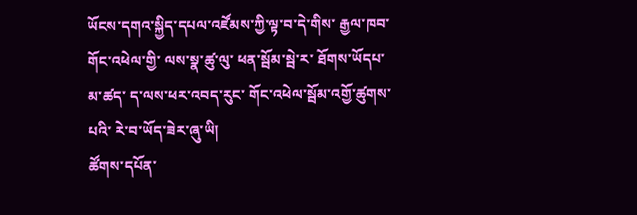ཡོངས་དགའ་སྐྱིད་དཔལ་འཛོམས་ཀྱི་ལྟ་བ་དེ་གིས་ རྒྱལ་ཁབ་གོང་འཕེལ་གྱི་ ལས་སྣ་ཚུ་ལུ་ ཕན་སྦོམ་སྦེ་ར་ ཐོགས་ཡོདཔ་མ་ཚད་ ད་ལས་ཕར་འབད་རུང་ གོང་འཕེལ་སྦོམ་འགྱོ་ཚུགས་པའི་ རེ་བ་ཡོད་ཟེར་ཞུ་ཡི།
ཚོགས་དཔོན་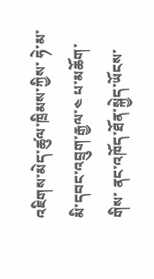འཇིགས་མེད་ཚུལ་ཁྲིམས་ཀྱིས་ ཧེ་མ་ མི་དབང་འབྲུག་རྒྱལ་༤ པ་མཆོག་གིས་ ནང་འཁོད་ཐོན་སྐྱེད་ཡོངས་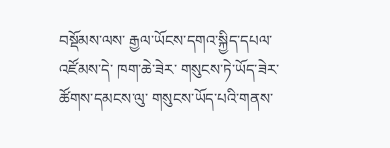བསྡོམས་ལས་ རྒྱལ་ཡོངས་དགའ་སྐྱིད་དཔལ་འཛོམས་དེ་ ཁག་ཆེ་ཟེར་ གསུངས་ཏེ་ཡོད་ཟེར་ ཚོགས་དམངས་ལུ་ གསུངས་ཡོད་པའི་གནས་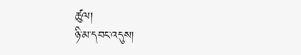ཚུལ།
ཉི་མ་དབང་འདུས།